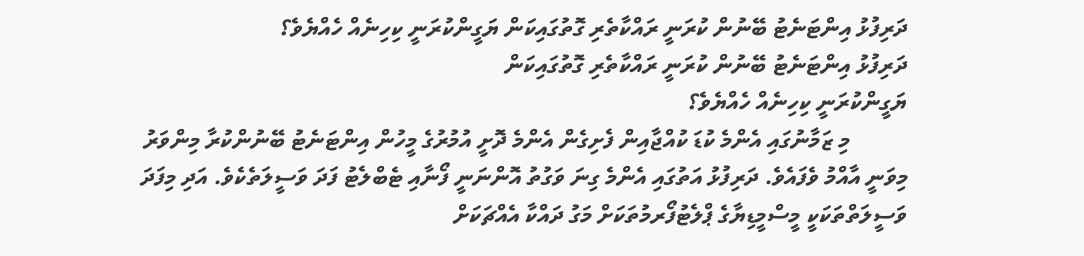ދަރިފުޅު އިންޓަނެޓު ބޭނުން ކުރަނީ ރައްކާތެރި ގޮތުގައިކަން ޔަގީންކުރަނީ ކިހިނެއް ހެއްޔެވެ؟
ދަރިފުޅު އިންޓަނެޓު ބޭނުން ކުރަނީ ރައްކާތެރި ގޮތުގައިކަން
ޔަގީންކުރަނީ ކިހިނެއް ހެއްޔެވެ؟
          މި ޒަމާނުގައި އެންމެ ކުޑަ ކުއްޖާއިން ފެށިގެން އެންމެ ދޮށީ އުމުރުގެ މީހުން އިންޓަނެޓު ބޭނުންކުރާ މިންވަރު މިވަނީ އާއްމު ވެފައެވެ. ދަރިފުޅު އަތުގައި އެންމެ ގިނަ ވަގުތު އޮންނަނީ ފޯނާއި ޓެބްލެޓު ފަދަ ވަސީލަތެކެވެ. އަދި މިފަދަ ވަސީލަތްތަކަކީ މީސްމީޑިޔާގެ ޕްލެޓުފޯރމުތަކަށް މަގު ދައްކާ އެއްޗަކަށް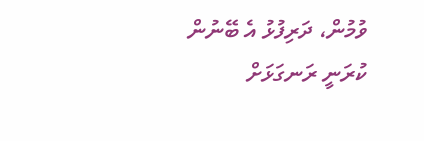ވުމުން، ދަރިފުޅު އެ ބޭނުން ކުރަނީ ރަނގަޅަށް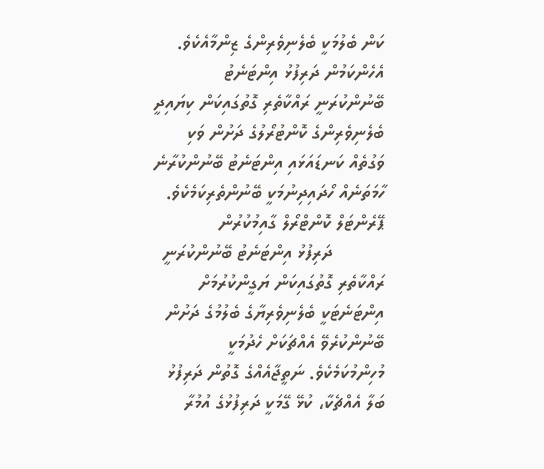ކަން ބެލުމަކީ ބެލެނިވެރިންގެ ޒިންމާއެކެވެ. އެހެންކަމުން ދަރިފުޅު އިންޓަނެޓު ބޭނުންކުރަނީ ރައްކާތެރި ގޮތުގައިކަން ކިޔައިދީ ބެލެނިވެރިންގެ ކޮންޓުރޯލުގެ ދަށުން ވަކި ވަގުތެއް ކަނޑައަޅައި އިންޓަނެޓު ބޭނުންކުރާނެ ހާމަތަނެއް ހޯދައިދިނުމަކީ ބޭނުންތެރިކަމެކެވެ.
ޕޭރެންޓަލް ކޮންޓްރޯލް ގާއިމުކުރުން
          ދަރިފުޅު އިންޓަނެޓު ބޭނުންކުރަނީ ރައްކާތެރި ގޮތުގައިކަން ޔަގީންކުރުމަށް އިންޓަނެޓަކީ ބެލެނިވެރިޔާގެ ބެލުމުގެ ދަށުން ބޭނުންކުރެވޭ އެއްޗަކަށް ހެދުމަކީ މުހިންމުކަމެކެވެ. ނަތީޖާއެއްގެ ގޮތުން ދަރިފުޅު ބަލާ އެއްޗެކާ، ކުޅޭ ގޭމަކީ ދަރިފުޅުގެ އުމުރާ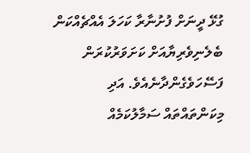ގުޅޭ ދީނަށް ފުށުނާރާ ކަހަލަ އެއްޗެއްކަން ބެލެނިވެރިޔާއަށް ކަށަވަރުކުރަން ފަސޭހަވެގެންދާނެއެވެ. އަދި މިކަންތައްތައް ސަމާލުކަމެއް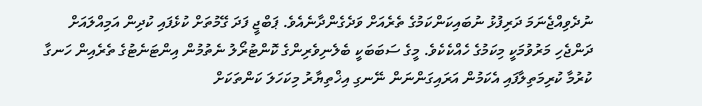ނުދެވިއްޖެނަމަ ދަރިފުޅު ނުބައިކަންކަމުގެ ތެރެއަށް ވަދެގެންދާނެއެވެ. ޕަބްޖީ ފަދަ ގޭމުތަށް ކުޅެފައި ކުދިން އަމިއްލައަށް ދަންޖެހި މަރުވުމަކީ މިކަމުގެ ހެއްކެކެވެ. މީގެ ސަބަބަކީ ބެލެނިވެރިންގެ ކޮންޓުރޯލު ނެތުމުން އިންޓަނެޓުގެ ތެރެއިން ހަނގާ ކުރުމާ ކުރިމަތިލާފައި އެކަމުން އަރައިގަންނަން ނޭނގި އިޚްތިޔާރު މިކަހަލަ ކަންތަކަށް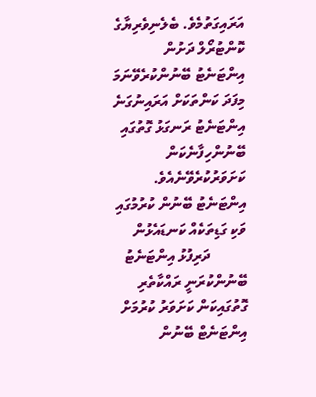އަރައިގަތުމެވެ. ބެލެނިވެރިޔާގެ ކޮންޓުރޯލް ދަށުން އިންޓަނެޓު ބޭނުންކުރެވޭނަމަ މިފަދަ ކަންތަކަށް އަރައިނުގަނެ އިންޓަނެޓު ރަނގަޅު ގޮތުގައި ބޭނުންހިފާނެކަން ކަށަވަރުކުރެވޭނެއެވެ.
އިންޓަނެޓު ބޭނުން ކުރުމުގައި ވަކި ގަޑިތަކެއް ކަނޑައެޅުން
          ދަރިފުޅު އިންޓަނެޓު ބޭނުންކުރަނީ ރައްކާތެރި ގޮތުގައިކަން ކަށަވަރު ކުރުމަށް އިންޓަނެޓް ބޭނުން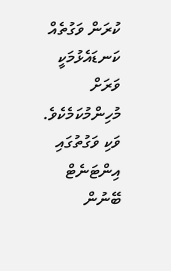ކުރަން ވަގުތެއް ކަނޑައެޅުމަކީ ވަރަށް މުހިންމުކަމެކެވެ. ވަކި ވަގުތުގައި އިންޓަނެޓް ބޭނުން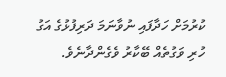ކުރުމަށް ހަދާފައި ނުވާނަމަ ދަރިފުޅުގެ އަގު ހުރި ވަގުތެއް ބޭކާރު ވެގެންދާނެވެ.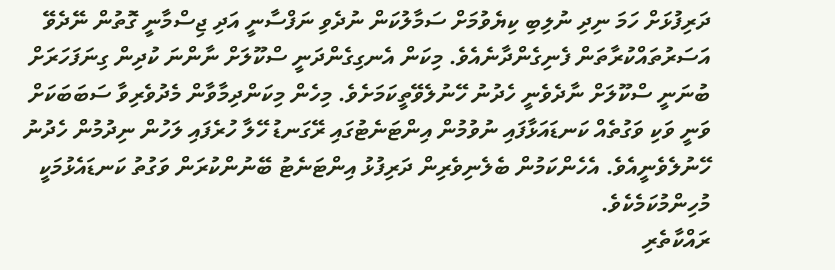ދަރިފުޅަށް ހަމަ ނިދި ނުލިބި ކިޔެވުމަށް ސަމާލުކަން ނުދެވި ނަފްސާނީ އަދި ޖިސްމާނީ ގޮތުން ނޭދެވޭ އަސަރުތައްކުރާތަން ފެނިގެންދާނެއެވެ. މިކަން އެނގިގެންދަނީ ސްކޫލަށް ނާންނަ ކުދިން ގިނަފަހަރަށް ބުނަނީ ސްކޫލަށް ނާދެވެނީ ހެދުނު ހޭނުލެވޭތީކަމަށެވެ. މިހެން މިކަންދިމާވާން މެދުވެރިވާ ސަބަބަކަށް ވަނީ ވަކި ވަގުތެއް ކަނޑައަޅާފައި ނުވުމުން އިންޓަނެޓުގައި ރޭގަނޑު ހޭލާ ހުރެފައި ލަހުން ނިދުމުން ހެދުނު ހޭނުލެވެނީއެވެ. އެހެންކަމުން ބެލެނިވެރިން ދަރިފުޅު އިންޓަނެޓު ބޭނުންކުރަން ވަގުތު ކަނޑައެޅުމަކީ މުހިންމުކަމެކެވެ.
ރައްކާތެރި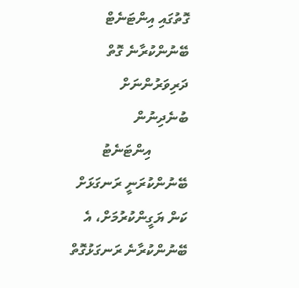ގޮތުގައި އިންޓަނެޓް ބޭނުންކުރާނެ ގޮތް ދަރިވަރުންނަށް ބުނެދިނުން
          އިންޓަނެޓު ބޭނުންކުރަނީ ރަނގަޅަށް ކަން ޔަގީންކުރުމަށް، އެ ބޭނުންކުރާނެ ރަނގަޅުގޮތް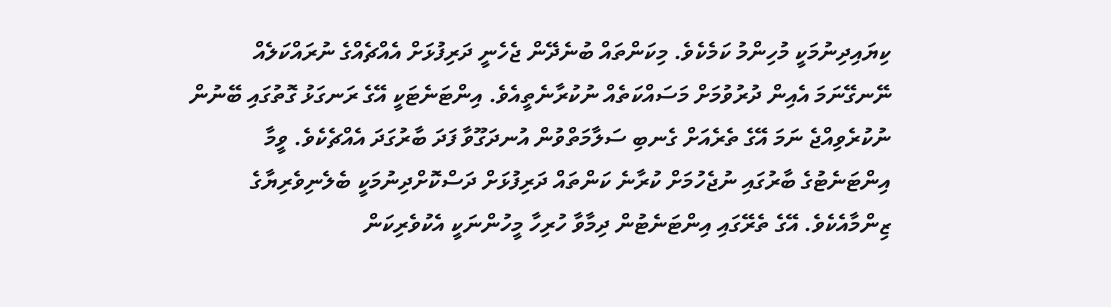ކިޔައިދިނުމަކީ މުހިންމު ކަމެކެވެ. މިކަންތައް ބުނެދޭން ޖެހެނީ ދަރިފުޅަށް އެއްޗެއްގެ ނުރައްކަލެއް ނޭނގޭނަމަ އެއިން ދުރުވުމަށް މަސައްކަތެއް ނުކުރާނެތީއެވެ. އިންޓަނެޓަކީ އޭގެ ރަނގަޅު ގޮތުގައި ބޭނުން ނުކުރެވިއްޖެ ނަމަ އޭގެ ތެރެއަށް ގެނބި ސަލާމަތްވުން އުނދަގޫވާ ފަދަ ބާރުގަދަ އެއްޗެކެވެ. ވީމާ އިންޓަނެޓުގެ ބާރުގައި ނުޖެހުމަށް ކުރާނެ ކަންތައް ދަރިފުޅަށް ދަސްކޮށްދިނުމަކީ ބެލެނިވެރިޔާގެ ޒިންމާއެކެވެ. އޭގެ ތެރޭގައި އިންޓަނެޓުން ދިމާވާ ހުރިހާ މީހުންނަކީ އެކުވެރިކަން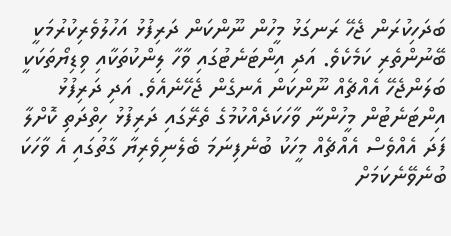ބަދަހިކުރަން ޖެހޭ ރަނގަޅު މީހުން ނޫންކަން ދަރިފުޅު އަހުލުވެރިކުރުމަކީ ބޭނުންތެރި ކަމެކެވެ. އަދި އިންޓަނެޓުގައި ވާހާ ލިންކުތަކާއި ވިޑިޔޯތަކަކީ ބަލަންޖެހޭ އެއްޗެއް ނޫންކަން އެނގެން ޖެހޭނެއެވެ. އަދި ދަރިފުޅު އިންޓަނެޓުން މީހުންނާ ވާހަކަދެއްކުމުގެ ތެރޭގައި ދަރިފުޅު ހިތްދަތި ކޮށްލާ ފަދަ އެއްވެސް އެއްޗެއް މީހަކު ބުނެފިނަމަ ބެލެނިވެރިޔާ ގާތުގައި އެ ވާހަކަ ބުނެވޭނެކަމަށް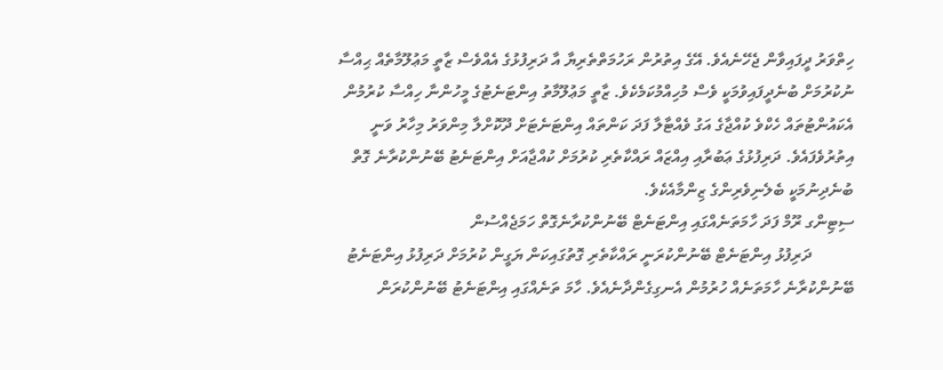ހިތްވަރު ދީފައިވާން ޖެހޭނެއެވެ. އޭގެ އިތުރުން ރަހުމަތްތެރިޔާ އާ ދަރިފުޅުގެ އެއްވެސް ޒާތީ މަޢުލޫމާތެއް ޙިއްސާ ނުކުރުމަށް ބުނެދީފައިވުމަކީ ވެސް މުހިއްމުކަމެކެވެ. ޒާތީ މަޢުލޫމާތު އިންޓަނެޓުގެ މީހުންނާ ހިއްސާ ކުރުމުން އެކައުންޓުތައް ހެކްވެ ކުއްޖާގެ އަގު ވެއްޓާލާ ފަދަ ކަންތައް އިންޓަނެޓަށް ދޫކޮށްލާ މިންވަރު މިހާރު ވަނީ އިތުރުވެފައެވެ. ދަރިފުޅުގެ ޢަބުރާއި އިއްޒައް ރައްކާތެރި ކުރުމަށް ކުއްޖާއަށް އިންޓަނެޓު ބޭނުންކުރާނެ ގޮތް ބުނެދިނުމަކީ ބެލެނިވެރިންގެ ޒިންމާއެކެވެ.
ސިޓިންގ ރޫމް ފަދަ ހާމަތަނެއްގައި އިންޓަނެޓް ބޭނުންކުރާނެގޮތް ހަމަޖެއްސުން
          ދަރިފުޅު އިންޓަނެޓް ބޭނުންކުރަނީ ރައްކާތެރި ގޮތުގައިކަން ޔަގީން ކުރުމަށް ދަރިފުޅު އިންޓަނެޓު ބޭނުންކުރާނެ ހާމަތަނެއް ހުރުމުން އެނގިގެންދާނެއެވެ. ހާމަ ތަނެއްގައި އިންޓަނެޓު ބޭނުންކުރަން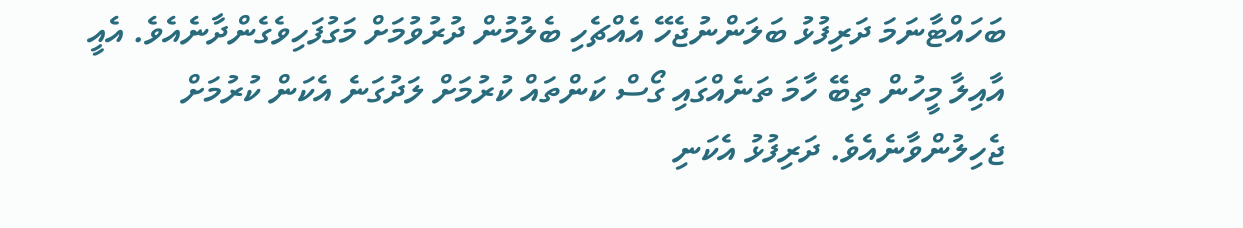ބަހައްޓާނަމަ ދަރިފުޅު ބަލަންނުޖެހޭ އެއްޗެހި ބެލުމުން ދުރުވުމަށް މަގުފަހިވެގެންދާނެއެވެ. އެއީ އާއިލާ މީހުން ތިބޭ ހާމަ ތަނެއްގައި ގޯސް ކަންތައް ކުރުމަށް ލަދުގަނެ އެކަން ކުރުމަށް ޖެހިލުންވާނެއެވެ. ދަރިފުޅު އެކަނި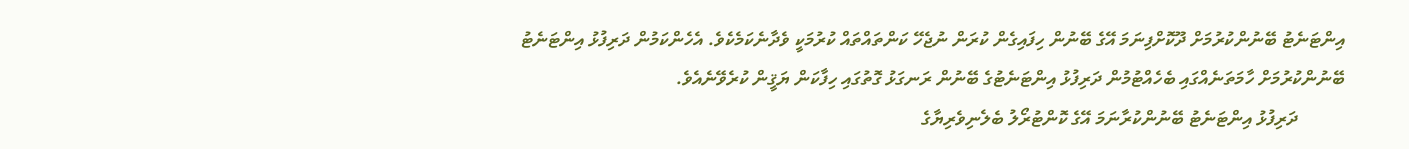އިންޓަނެޓު ބޭނުންކުރުމަށް ދޫކޮށްފިނަމަ އޭގެ ބޭނުން ހިފައިގެން ކުރަން ނުޖެހޭ ކަންތައްތައް ކުރުމަކީ ވެދާނެކަމެކެވެ. އެހެންކަމުން ދަރިފުޅު އިންޓަނެޓު ބޭނުންކުރުމަށް ހާމަތަނެއްގައި ބެހެއްޓުމުން ދަރިފުޅު އިންޓަނެޓުގެ ބޭނުން ރަނގަޅު ގޮތުގައި ހިފާކަން ޔަޤީން ކުރެވޭނެއެވެ.
          ދަރިފުޅު އިންޓަނެޓު ބޭނުންކުރާނަމަ އޭގެ ކޮންޓުރޯލު ބެލެނިވެރިޔާގެ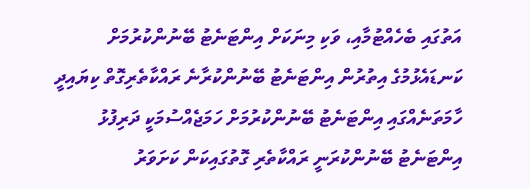އަތުގައި ބެހެއްޓުމާއި، ވަކި މިނަކަށް އިންޓަނެޓު ބޭނުންކުރުމަށް ކަނޑައެޅުމުގެ އިތުރުން އިންޓަނެޓު ބޭނުންކުރާނެ ރައްކާތެރިގޮތް ކިޔައިދީ ހާމަތަނެއްގައި އިންޓަނެޓު ބޭނުންކުރުމަށް ހަމަޖެއްސުމަކީ ދަރިފުޅު އިންޓަނެޓު ބޭނުންކުރަނީ ރައްކާތެރި ގޮތުގައިކަން ކަށަވަރު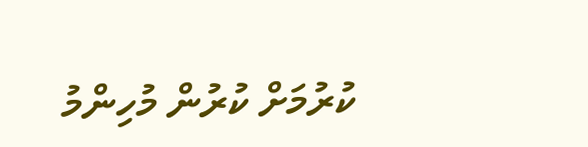ކުރުމަށް ކުރުން މުހިންމު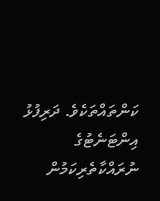ކަންތައްތަކެވެ. ދަރިފުޅު އިންޓަނެޓުގެ ނުރައްކާތެރިކަމުން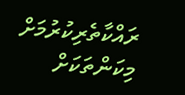ރައްކާތެރިކުރުމަށް މިކަންތަކަށް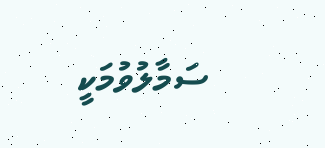ސަމާލުވުމަކީ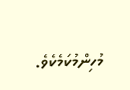މުހިންމުކަމެކެވެ.